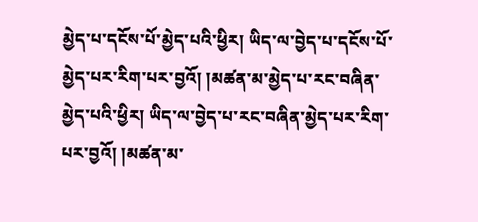མྱེད་པ་དངོས་པོ་མྱེད་པའི་ཕྱིར། ཡིད་ལ་བྱེད་པ་དངོས་པོ་མྱེད་པར་རིག་པར་བྱའོ། །མཚན་མ་མྱེད་པ་རང་བཞིན་མྱེད་པའི་ཕྱིར། ཡིད་ལ་བྱེད་པ་རང་བཞིན་མྱེད་པར་རིག་པར་བྱའོ། །མཚན་མ་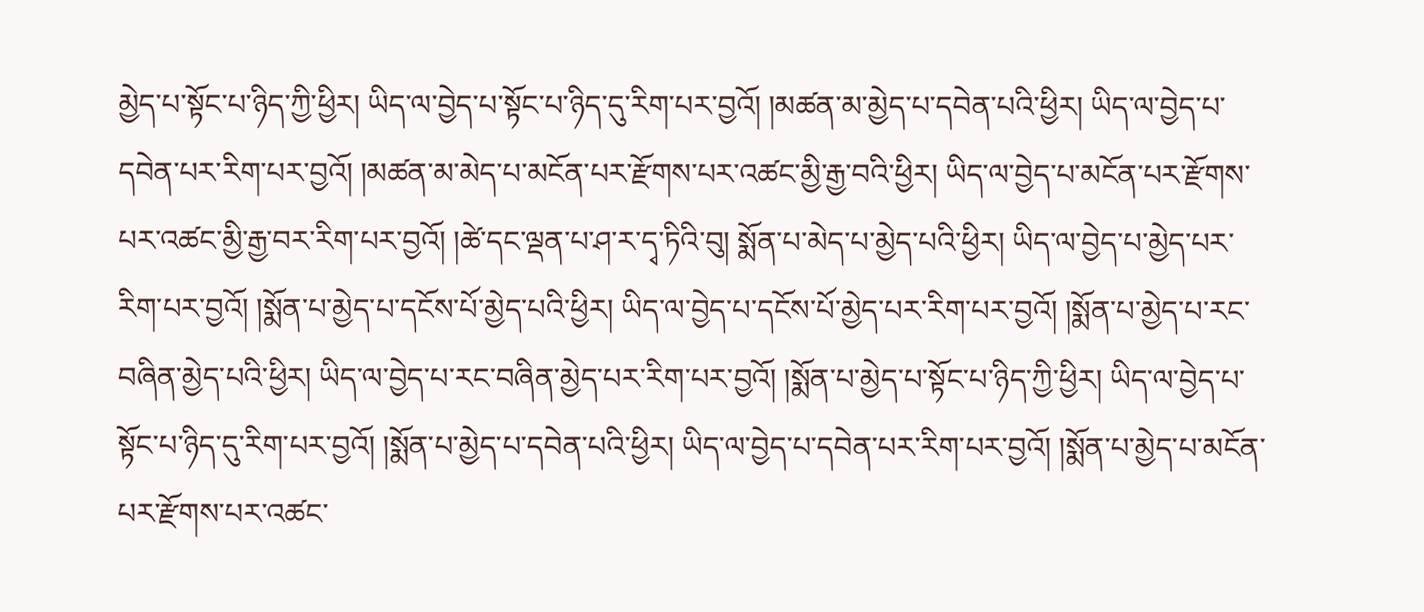མྱེད་པ་སྟོང་པ་ཉིད་ཀྱི་ཕྱིར། ཡིད་ལ་བྱེད་པ་སྟོང་པ་ཉིད་དུ་རིག་པར་བྱའོ། །མཚན་མ་མྱེད་པ་དབེན་པའི་ཕྱིར། ཡིད་ལ་བྱེད་པ་དབེན་པར་རིག་པར་བྱའོ། །མཚན་མ་མེད་པ་མངོན་པར་རྫོགས་པར་འཚང་མྱི་རྒྱ་བའི་ཕྱིར། ཡིད་ལ་བྱེད་པ་མངོན་པར་རྫོགས་པར་འཚང་མྱི་རྒྱ་བར་རིག་པར་བྱའོ། །ཚེ་དང་ལྡན་པ་ཤ་ར་དྭ་ཏིའི་བུ། སྨོན་པ་མེད་པ་མྱེད་པའི་ཕྱིར། ཡིད་ལ་བྱེད་པ་མྱེད་པར་རིག་པར་བྱའོ། །སྨོན་པ་མྱེད་པ་དངོས་པོ་མྱེད་པའི་ཕྱིར། ཡིད་ལ་བྱེད་པ་དངོས་པོ་མྱེད་པར་རིག་པར་བྱའོ། །སྨོན་པ་མྱེད་པ་རང་བཞིན་མྱེད་པའི་ཕྱིར། ཡིད་ལ་བྱེད་པ་རང་བཞིན་མྱེད་པར་རིག་པར་བྱའོ། །སྨོན་པ་མྱེད་པ་སྟོང་པ་ཉིད་ཀྱི་ཕྱིར། ཡིད་ལ་བྱེད་པ་སྟོང་པ་ཉིད་དུ་རིག་པར་བྱའོ། །སྨོན་པ་མྱེད་པ་དབེན་པའི་ཕྱིར། ཡིད་ལ་བྱེད་པ་དབེན་པར་རིག་པར་བྱའོ། །སྨོན་པ་མྱེད་པ་མངོན་པར་རྫོགས་པར་འཚང་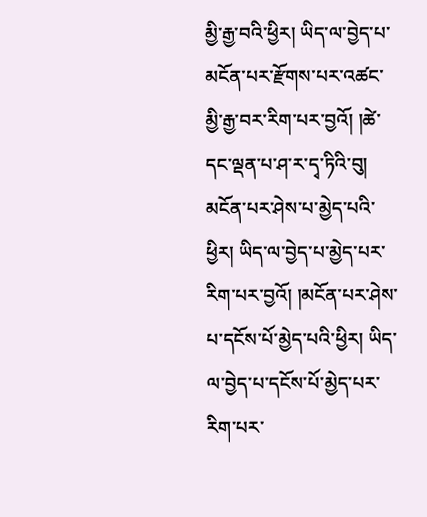མྱི་རྒྱ་བའི་ཕྱིར། ཡིད་ལ་བྱེད་པ་མངོན་པར་རྫོགས་པར་འཚང་མྱི་རྒྱ་བར་རིག་པར་བྱའོ། །ཚེ་དང་ལྡན་པ་ཤ་ར་དྭ་ཏིའི་བུ། མངོན་པར་ཤེས་པ་མྱེད་པའི་ཕྱིར། ཡིད་ལ་བྱེད་པ་མྱེད་པར་རིག་པར་བྱའོ། །མངོན་པར་ཤེས་པ་དངོས་པོ་མྱེད་པའི་ཕྱིར། ཡིད་ལ་བྱེད་པ་དངོས་པོ་མྱེད་པར་རིག་པར་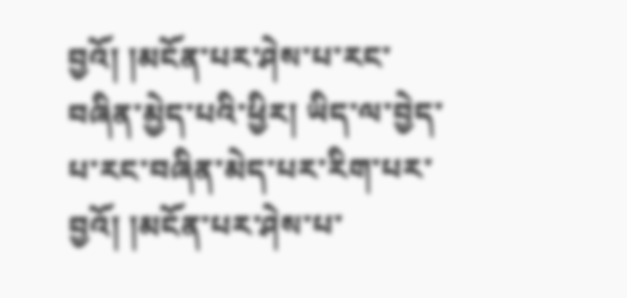བྱའོ། །མངོན་པར་ཤེས་པ་རང་བཞིན་མྱེད་པའི་ཕྱིར། ཡིད་ལ་བྱེད་པ་རང་བཞིན་མེད་པར་རིག་པར་བྱའོ། །མངོན་པར་ཤེས་པ་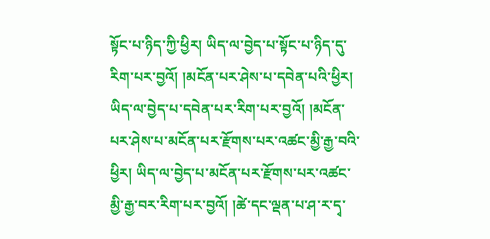སྟོང་པ་ཉིད་ཀྱི་ཕྱིར། ཡིད་ལ་བྱེད་པ་སྟོང་པ་ཉིད་དུ་རིག་པར་བྱའོ། །མངོན་པར་ཤེས་པ་དབེན་པའི་ཕྱིར། ཡིད་ལ་བྱེད་པ་དབེན་པར་རིག་པར་བྱའོ། །མངོན་པར་ཤེས་པ་མངོན་པར་རྫོགས་པར་འཚང་མྱི་རྒྱ་བའི་ཕྱིར། ཡིད་ལ་བྱེད་པ་མངོན་པར་རྫོགས་པར་འཚང་མྱི་རྒྱ་བར་རིག་པར་བྱའོ། །ཚེ་དང་ལྡན་པ་ཤ་ར་དྭ་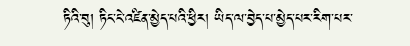ཏིའི་བུ། ཏིང་ངེ་འཛིན་མྱེད་པའི་ཕྱིར། ཡིད་ལ་བྱེད་པ་མྱེད་པར་རིག་པར་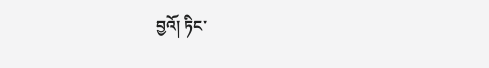བྱའོ། ཏིང་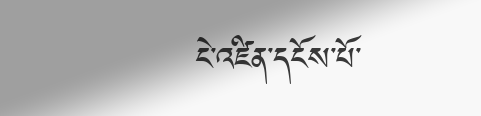ངེ་འཛིན་དངོས་པོ་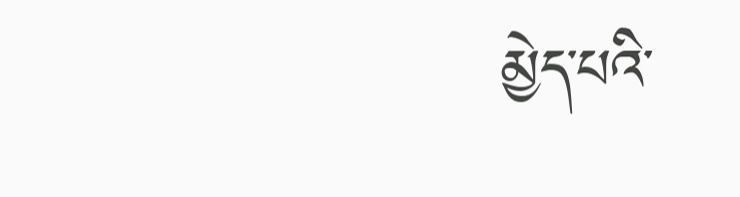མྱེད་པའི་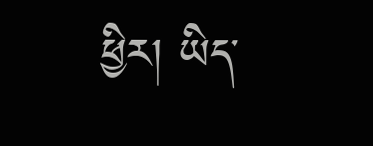ཕྱིར། ཡིད་